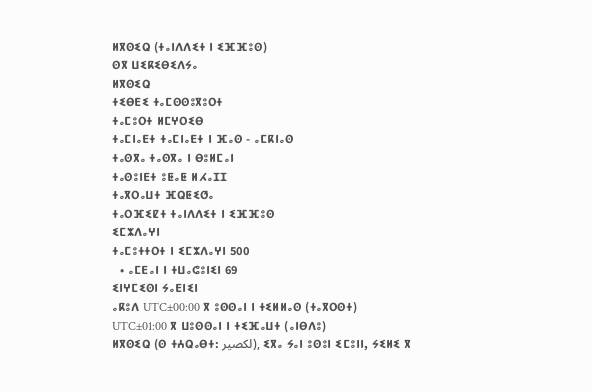ⵍⴳⵙⵉⵕ (ⵜⴰⵏⴷⴷⵉⵜ ⵏ ⵉⴼⴼⵓⵙ)
ⵙⴳ ⵡⵉⴽⵉⴱⵉⴷⵢⴰ
ⵍⴳⵙⵉⵕ
ⵜⵉⴱⴹⵉ ⵜⴰⵎⵙⵙⵓⴳⵓⵔⵜ
ⵜⴰⵎⵓⵔⵜ ⵍⵎⵖⵔⵉⴱ
ⵜⴰⵎⵏⴰⴹⵜ ⵜⴰⵎⵏⴰⴹⵜ ⵏ ⴼⴰⵙ - ⴰⵎⴽⵏⴰⵙ
ⵜⴰⵙⴳⴰ ⵜⴰⵙⴳⴰ ⵏ ⴱⵓⵍⵎⴰⵏ
ⵜⴰⵙⵓⵏⴹⵜ ⵓⵟⴰⵟ ⵍⵃⴰⵊⵊ
ⵜⴰⴳⵔⴰⵡⵜ ⴼⵕⵟⵉⵚⴰ
ⵜⴰⵔⴼⵉⵇⵜ ⵜⴰⵏⴷⴷⵉⵜ ⵏ ⵉⴼⴼⵓⵙ
ⵉⵎⵣⴷⴰⵖⵏ
ⵜⴰⵎⵓⵜⵜⵔⵜ ⵏ ⵉⵎⵣⴷⴰⵖⵏ 500
  • ⴰⵎⴹⴰⵏ ⵏ ⵜⵡⴰⵛⵓⵏⵉⵏ 69
ⵉⵏⵖⵎⵉⵙⵏ ⵢⴰⴹⵏⵉⵏ
ⴰⴽⵓⴷ UTC±00:00 ⴳ ⵓⵙⵙⴰⵏ ⵏ ⵜⵉⵍⵍⴰⵙ (ⵜⴰⴳⵔⵙⵜ)
UTC±01:00 ⴳ ⵡⵓⵙⵙⴰⵏ ⵏ ⵜⵉⴼⴰⵡⵜ (ⴰⵏⴱⴷⵓ)
ⵍⴳⵙⵉⵕ (ⵙ ⵜⵄⵕⴰⴱⵜ: لكصير), ⵉⴳⴰ ⵢⴰⵏ ⵓⵙⵓⵏ ⵉⵎⵓⵏⵏ, ⵢⵉⵍⵉ ⴳ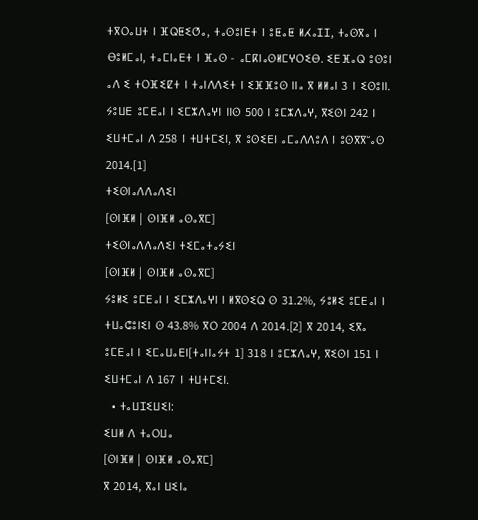ⵜⴳⵔⴰⵡⵜ ⵏ ⴼⵕⵟⵉⵚⴰ, ⵜⴰⵙⵓⵏⴹⵜ ⵏ ⵓⵟⴰⵟ ⵍⵃⴰⵊⵊ, ⵜⴰⵙⴳⴰ ⵏ ⴱⵓⵍⵎⴰⵏ, ⵜⴰⵎⵏⴰⴹⵜ ⵏ ⴼⴰⵙ - ⴰⵎⴽⵏⴰⵙⵍⵎⵖⵔⵉⴱ. ⵉⴹⴼⴰⵕ ⵓⵙⵓⵏ ⴰⴷ ⵉ ⵜⵔⴼⵉⵇⵜ ⵏ ⵜⴰⵏⴷⴷⵉⵜ ⵏ ⵉⴼⴼⵓⵙ ⵏⵏⴰ ⴳ ⵍⵍⴰⵏ 3 ⵏ ⵉⵙⵓⵏⵏ. ⵢⵓⵡⴹ ⵓⵎⴹⴰⵏ ⵏ ⵉⵎⵣⴷⴰⵖⵏ ⵏⵏⵙ 500 ⵏ ⵓⵎⵣⴷⴰⵖ, ⴳⵉⵙⵏ 242 ⵏ ⵉⵡⵜⵎⴰⵏ ⴷ 258 ⵏ ⵜⵡⵜⵎⵉⵏ, ⴳ ⵓⵙⵉⴹⵏ ⴰⵎⴰⴷⴷⵓⴷ ⵏ ⵓⵙⴳⴳⵯⴰⵙ 2014.[1]
ⵜⵉⵙⵏⴰⴷⴷⴰⴷⵉⵏ
[ⵙⵏⴼⵍ | ⵙⵏⴼⵍ ⴰⵙⴰⴳⵎ]
ⵜⵉⵙⵏⴰⴷⴷⴰⴷⵉⵏ ⵜⵉⵎⴰⵜⴰⵢⵉⵏ
[ⵙⵏⴼⵍ | ⵙⵏⴼⵍ ⴰⵙⴰⴳⵎ]
ⵢⵓⵍⵉ ⵓⵎⴹⴰⵏ ⵏ ⵉⵎⵣⴷⴰⵖⵏ ⵏ ⵍⴳⵙⵉⵕ ⵙ 31.2%, ⵢⵓⵍⵉ ⵓⵎⴹⴰⵏ ⵏ ⵜⵡⴰⵛⵓⵏⵉⵏ ⵙ 43.8% ⴳⵔ 2004 ⴷ 2014.[2] ⴳ 2014, ⵉⴳⴰ ⵓⵎⴹⴰⵏ ⵏ ⵉⵎⴰⵡⴰⴹⵏ[ⵜⴰⵏⵏⴰⵢⵜ 1] 318 ⵏ ⵓⵎⵣⴷⴰⵖ, ⴳⵉⵙⵏ 151 ⵏ ⵉⵡⵜⵎⴰⵏ ⴷ 167 ⵏ ⵜⵡⵜⵎⵉⵏ.
  • ⵜⴰⵡⵊⵉⵡⵉⵏ:
ⵉⵡⵍ ⴷ ⵜⴰⵔⵡⴰ
[ⵙⵏⴼⵍ | ⵙⵏⴼⵍ ⴰⵙⴰⴳⵎ]
ⴳ 2014, ⴳⴰⵏ ⵡⵉⵏⴰ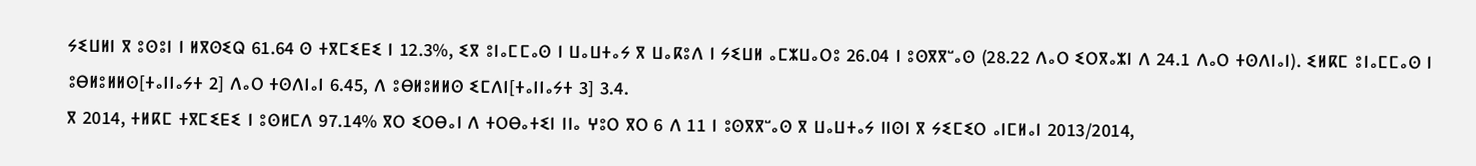ⵢⵉⵡⵍⵏ ⴳ ⵓⵙⵓⵏ ⵏ ⵍⴳⵙⵉⵕ 61.64 ⵙ ⵜⴳⵎⵉⴹⵉ ⵏ 12.3%, ⵉⴳ ⵓⵏⴰⵎⵎⴰⵙ ⵏ ⵡⴰⵡⵜⴰⵢ ⴳ ⵡⴰⴽⵓⴷ ⵏ ⵢⵉⵡⵍ ⴰⵎⵣⵡⴰⵔⵓ 26.04 ⵏ ⵓⵙⴳⴳⵯⴰⵙ (28.22 ⴷⴰⵔ ⵉⵔⴳⴰⵣⵏ ⴷ 24.1 ⴷⴰⵔ ⵜⵙⴷⵏⴰⵏ). ⵉⵍⴽⵎ ⵓⵏⴰⵎⵎⴰⵙ ⵏ ⵓⴱⵍⵓⵍⵍⵙ[ⵜⴰⵏⵏⴰⵢⵜ 2] ⴷⴰⵔ ⵜⵙⴷⵏⴰⵏ 6.45, ⴷ ⵓⴱⵍⵓⵍⵍⵙ ⵉⵎⴷⵏ[ⵜⴰⵏⵏⴰⵢⵜ 3] 3.4.
ⴳ 2014, ⵜⵍⴽⵎ ⵜⴳⵎⵉⴹⵉ ⵏ ⵓⵙⵍⵎⴷ 97.14% ⴳⵔ ⵉⵔⴱⴰⵏ ⴷ ⵜⵔⴱⴰⵜⵉⵏ ⵏⵏⴰ ⵖⵓⵔ ⴳⵔ 6 ⴷ 11 ⵏ ⵓⵙⴳⴳⵯⴰⵙ ⴳ ⵡⴰⵡⵜⴰⵢ ⵏⵏⵙⵏ ⴳ ⵢⵉⵎⵉⵔ ⴰⵏⵎⵍⴰⵏ 2013/2014,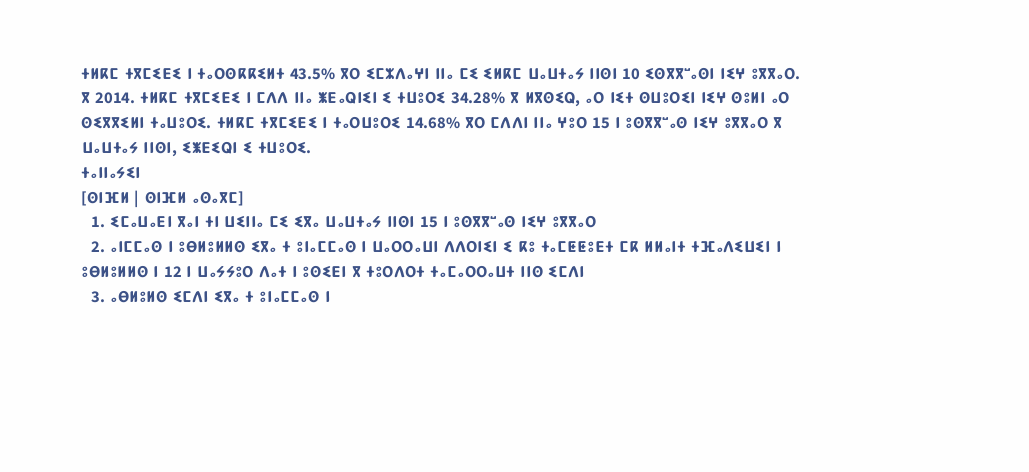ⵜⵍⴽⵎ ⵜⴳⵎⵉⴹⵉ ⵏ ⵜⴰⵔⵙⴽⴽⵉⵍⵜ 43.5% ⴳⵔ ⵉⵎⵣⴷⴰⵖⵏ ⵏⵏⴰ ⵎⵉ ⵉⵍⴽⵎ ⵡⴰⵡⵜⴰⵢ ⵏⵏⵙⵏ 10 ⵉⵙⴳⴳⵯⴰⵙⵏ ⵏⵉⵖ ⵓⴳⴳⴰⵔ.
ⴳ 2014. ⵜⵍⴽⵎ ⵜⴳⵎⵉⴹⵉ ⵏ ⵎⴷⴷ ⵏⵏⴰ ⵥⴹⴰⵕⵏⵉⵏ ⵉ ⵜⵡⵓⵔⵉ 34.28% ⴳ ⵍⴳⵙⵉⵕ, ⴰⵔ ⵏⵉⵜ ⵙⵡⵓⵔⵉⵏ ⵏⵉⵖ ⵙⵓⵍⵏ ⴰⵔ ⵙⵉⴳⴳⵉⵍⵏ ⵜⴰⵡⵓⵔⵉ. ⵜⵍⴽⵎ ⵜⴳⵎⵉⴹⵉ ⵏ ⵜⴰⵔⵡⵓⵔⵉ 14.68% ⴳⵔ ⵎⴷⴷⵏ ⵏⵏⴰ ⵖⵓⵔ 15 ⵏ ⵓⵙⴳⴳⵯⴰⵙ ⵏⵉⵖ ⵓⴳⴳⴰⵔ ⴳ ⵡⴰⵡⵜⴰⵢ ⵏⵏⵙⵏ, ⵉⵥⴹⵉⵕⵏ ⵉ ⵜⵡⵓⵔⵉ.
ⵜⴰⵏⵏⴰⵢⵉⵏ
[ⵙⵏⴼⵍ | ⵙⵏⴼⵍ ⴰⵙⴰⴳⵎ]
  1. ⵉⵎⴰⵡⴰⴹⵏ ⴳⴰⵏ ⵜⵏ ⵡⵉⵏⵏⴰ ⵎⵉ ⵉⴳⴰ ⵡⴰⵡⵜⴰⵢ ⵏⵏⵙⵏ 15 ⵏ ⵓⵙⴳⴳⵯⴰⵙ ⵏⵉⵖ ⵓⴳⴳⴰⵔ
  2. ⴰⵏⵎⵎⴰⵙ ⵏ ⵓⴱⵍⵓⵍⵍⵙ ⵉⴳⴰ ⵜ ⵓⵏⴰⵎⵎⴰⵙ ⵏ ⵡⴰⵔⵔⴰⵡⵏ ⴷⴷⵔⵏⵉⵏ ⵉ ⴽⵓ ⵜⴰⵎⵟⵟⵓⴹⵜ ⵎⴽ ⵍⵍⴰⵏⵜ ⵜⴼⴰⴷⵉⵡⵉⵏ ⵏ ⵓⴱⵍⵓⵍⵍⵙ ⵏ 12 ⵏ ⵡⴰⵢⵢⵓⵔ ⴷⴰⵜ ⵏ ⵓⵙⵉⴹⵏ ⴳ ⵜⵓⵔⴷⵔⵜ ⵜⴰⵎⴰⵔⵔⴰⵡⵜ ⵏⵏⵙ ⵉⵎⴷⵏ
  3. ⴰⴱⵍⵓⵍⵙ ⵉⵎⴷⵏ ⵉⴳⴰ ⵜ ⵓⵏⴰⵎⵎⴰⵙ ⵏ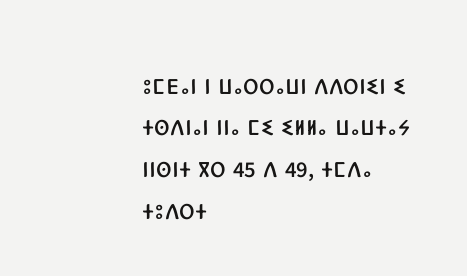ⵓⵎⴹⴰⵏ ⵏ ⵡⴰⵔⵔⴰⵡⵏ ⴷⴷⵔⵏⵉⵏ ⵉ ⵜⵙⴷⵏⴰⵏ ⵏⵏⴰ ⵎⵉ ⵉⵍⵍⴰ ⵡⴰⵡⵜⴰⵢ ⵏⵏⵙⵏⵜ ⴳⵔ 45 ⴷ 49, ⵜⵎⴷⴰ ⵜⵓⴷⵔⵜ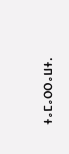ⵜⴰⵎⴰⵔⵔⴰⵡⵜ.